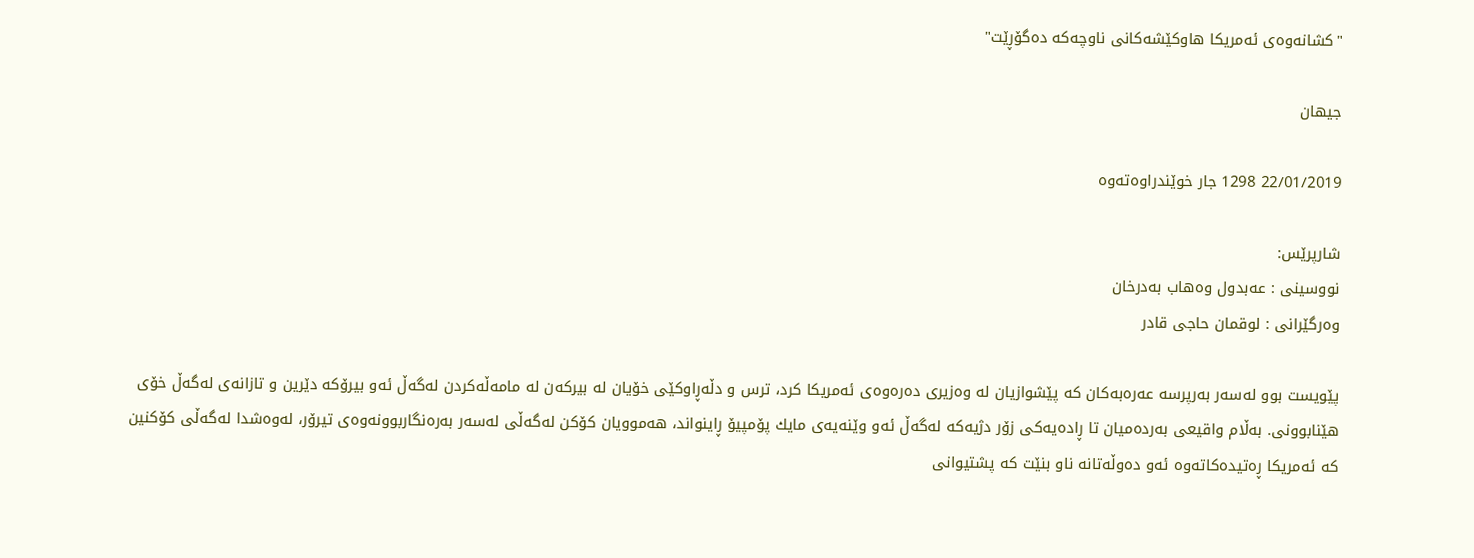"كشانه‌وه‌ى ئه‌مریكا هاوكێشه‌كانى ناوچه‌كه‌ ده‌گۆڕێت"

جیهان

22/01/2019 1298 جار خوێندراوه‌ته‌وه

شارپرێس:
نووسینى : عه‌بدول وه‌هاب به‌درخان
وه‌رگێرانى : لوقمان حاجى قادر

پێویست بوو له‌سه‌ر به‌رپرسه‌ عه‌ره‌به‌كان كه‌ پێشوازیان له‌ وه‌زیرى ده‌ره‌وه‌ى ئه‌مریكا كرد، ترس و دڵه‌ڕاوكێى خۆیان له‌ بیركه‌ن له‌ مامه‌ڵه‌كردن له‌گه‌ڵ ئه‌و بیرۆكه‌ دێرین و تازانه‌ى له‌گه‌ڵ خۆى هێنابوونى. به‌ڵام واقیعى به‌رده‌میان تا ڕاده‌یه‌كى زۆر دژیه‌كه‌ له‌گه‌ڵ ئه‌و وێنه‌یه‌ى مایك پۆمپیۆ ڕاینواند، هه‌موویان كۆكن له‌گه‌ڵى له‌سه‌ر به‌ره‌نگاربوونه‌وه‌ى تیرۆر، له‌وه‌شدا له‌گه‌ڵى كۆكنین كه‌ ئه‌مریكا ڕه‌تیده‌كاته‌وه‌ ئه‌و ده‌وڵه‌تانه‌ ناو بنێت كه‌ پشتیوانى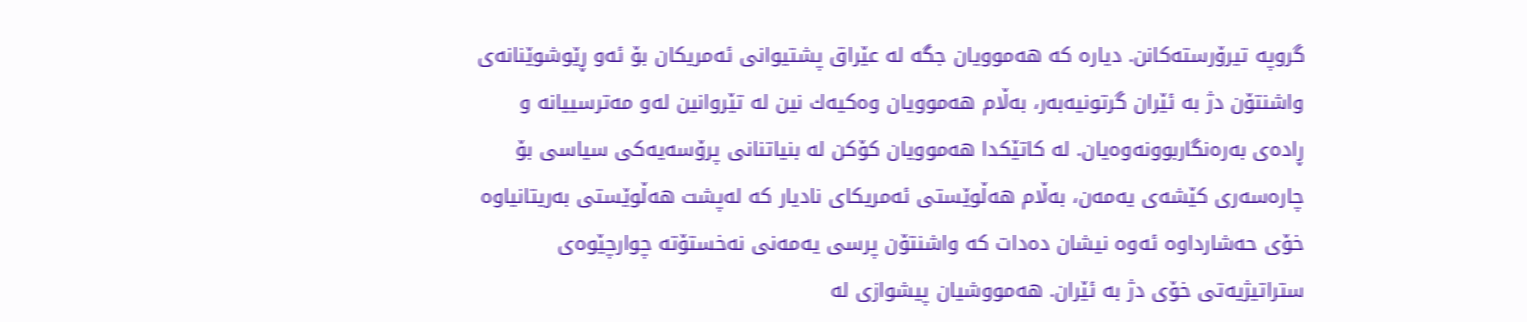گروپه‌ تیرۆرسته‌كانن. دیاره‌ كه‌ هه‌موویان جگه‌ له‌ عێراق پشتیوانى ئه‌مریكان بۆ ئه‌و ڕێوشوێنانه‌ى واشنتۆن دژ به‌ ئێران گرتونیه‌به‌ر، به‌ڵام هه‌موویان وه‌كیه‌ك نین له‌ تێروانین له‌و مه‌ترسییانه‌ و ڕاده‌ى به‌ره‌نگاربوونه‌وه‌یان. له‌ كاتێكدا هه‌موویان كۆكن له‌ بنیاتنانى پرۆسه‌یه‌كى سیاسى بۆ چاره‌سه‌رى كێشه‌ى یه‌مه‌ن، به‌ڵام هه‌ڵوێستى ئه‌مریكاى نادیار كه‌ له‌پشت هه‌ڵوێستى به‌ریتانیاوه‌ خۆى حه‌شارداوه‌ ئه‌وه‌ نیشان ده‌دات كه‌ واشنتۆن پرسى یه‌مه‌نى نه‌خستۆته‌ چوارچێوه‌ى ستراتیژیه‌تى خۆى دژ به‌ ئێران. هه‌مووشیان پیشوازى له‌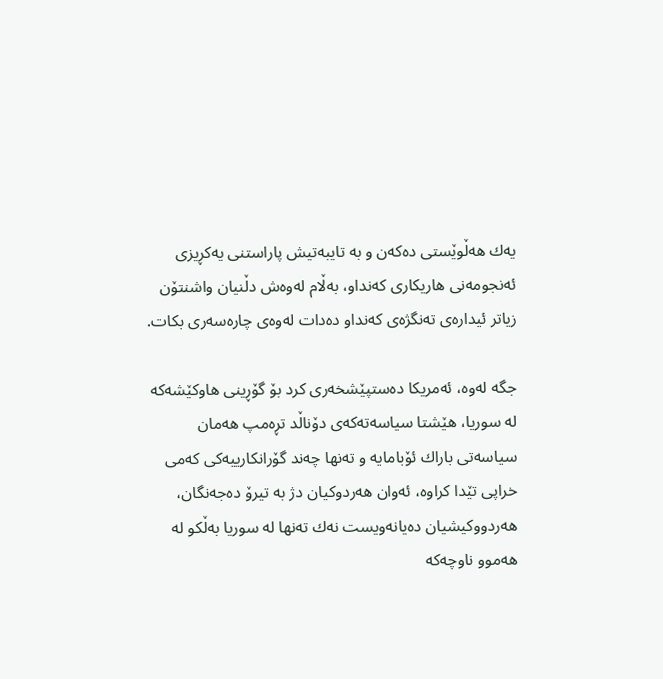یه‌ك هه‌ڵوێستى ده‌كه‌ن و به‌ تایبه‌تیش پاراستنى یه‌كڕیزى ئه‌نجومه‌نى هاریكارى كه‌نداو، به‌ڵام له‌وه‌ش دڵنیان واشنتۆن زیاتر ئیداره‌ى ته‌نگژه‌ى كه‌نداو ده‌دات له‌وه‌ى چاره‌سه‌رى بكات.

جگه‌ له‌وه‌، ئه‌مریكا ده‌ستپێشخه‌رى كرد بۆ گۆڕینى هاوكێشه‌كه‌ له‌ سوریا، هێشتا سیاسه‌ته‌كه‌ى دۆناڵد تڕه‌مپ هه‌مان سیاسه‌تى باراك ئۆبامایه‌ و ته‌نها چه‌ند گۆرانكارییه‌كى كه‌مى خراپى تێدا كراوه‌، ئه‌وان هه‌ردوكیان دژ به‌ تیرۆ ده‌جه‌نگان، هه‌ردووكیشیان ده‌یانه‌ویست نه‌ك ته‌نها له‌ سوریا به‌ڵكو له‌ هه‌موو ناوچه‌كه‌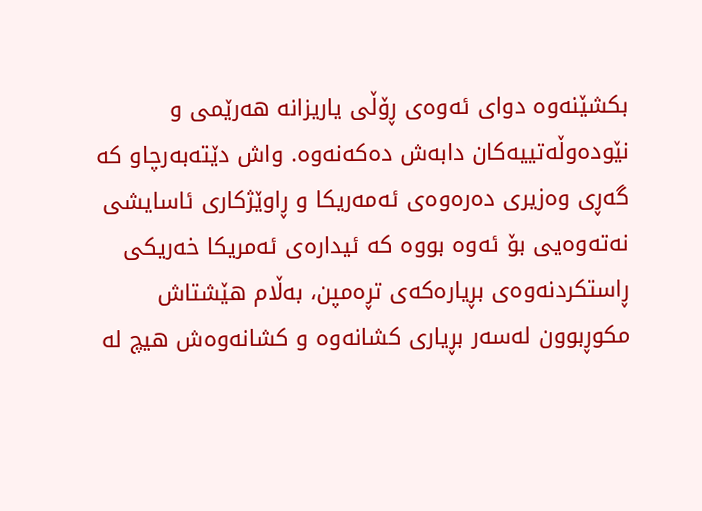بكشێنه‌وه‌ دواى ئه‌وه‌ى ڕۆڵى یاریزانه‌ هه‌رێمى و نێوده‌وڵه‌تییه‌كان دابه‌ش ده‌كه‌نه‌وه‌. واش دێته‌به‌رچاو كه‌ گه‌ڕى وه‌زیرى ده‌ره‌وه‌ى ئه‌مه‌ریكا و ڕاوێژكارى ئاسایشى نه‌ته‌وه‌یى بۆ ئه‌وه‌ بووه‌ كه‌ ئیداره‌ى ئه‌مریكا خه‌ریكى ڕاستكردنه‌وه‌ى بڕیاره‌كه‌ى تڕه‌مپن، به‌ڵام هێشتاش مكوڕبوون له‌سه‌ر بڕیارى كشانه‌وه‌ و كشانه‌وه‌ش هیچ له‌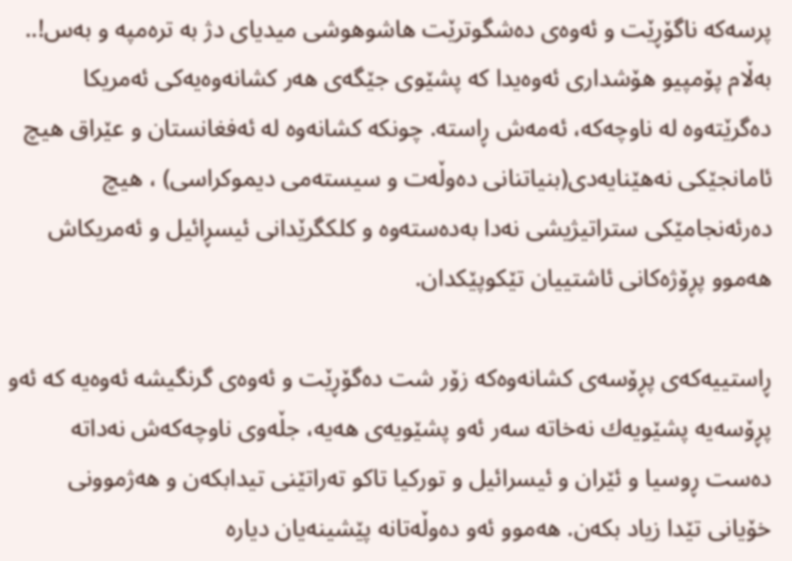پرسه‌كه‌ ناگۆڕێت و ئه‌وه‌ى ده‌شگوترێت هاشوهوشى میدیاى دژ به‌ تره‌مپه‌ و به‌س!.. به‌ڵام پۆمپیو هۆشدارى ئه‌وه‌یدا كه‌ پشێوى جێگه‌ى هه‌ر كشانه‌وه‌یه‌كى ئه‌مریكا ده‌گرێته‌وه‌ له‌ ناوچه‌كه‌، ئه‌مه‌ش ڕاسته‌. چونكه‌ كشانه‌وه‌ له‌ ئه‌فغانستان و عێراق هیچ ئامانجێكى نه‌هێنایه‌دى(بنیاتنانى ده‌وڵه‌ت و سیسته‌مى دیموكراسى) ، هیچ ده‌رئه‌نجامێكى ستراتیژیشى نه‌دا به‌ده‌سته‌وه‌ و كلكگرێدانى ئیسڕائیل و ئه‌مریكاش هه‌موو پڕۆژه‌كانى ئاشتییان تێكوپێكدان.

ڕاستییه‌كه‌ى پڕۆسه‌ى كشانه‌وه‌كه‌ زۆر شت ده‌گۆڕێت و ئه‌وه‌ى گرنگیشه‌ ئه‌وه‌یه‌ كه‌ ئه‌و پڕۆسه‌یه‌ پشێویه‌ك نه‌خاته‌ سه‌ر ئه‌و پشێویه‌ى هه‌یه‌، جڵه‌وى ناوچه‌كه‌ش نه‌داته‌ ده‌ست ڕوسیا و ئێران و ئیسرائیل و توركیا تاكو ته‌راتێنى تیدابكه‌ن و هه‌ژموونى خۆیانى تێدا زیاد بكه‌ن. هه‌موو ئه‌و ده‌وڵه‌تانه‌ پێشینه‌یان دیاره‌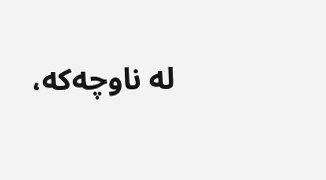له‌ ناوچه‌كه‌،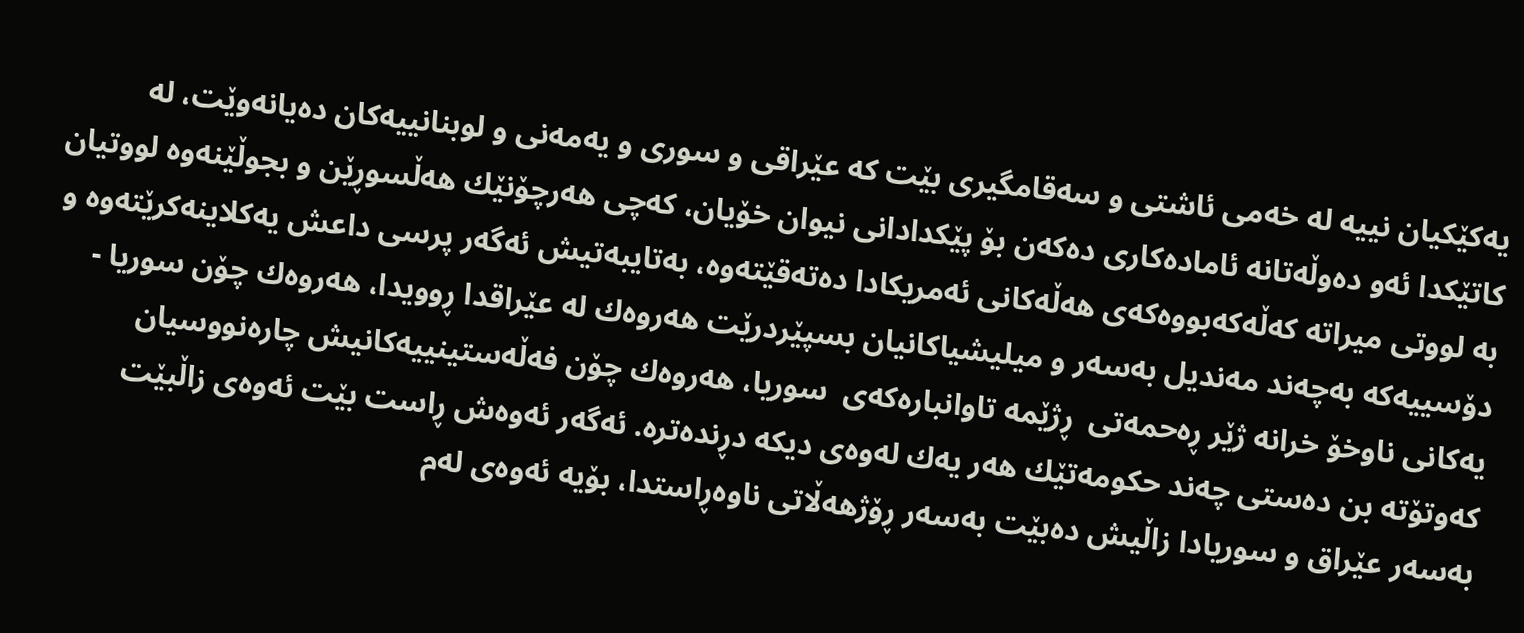یه‌كێكیان نییه‌ له‌ خه‌مى ئاشتى و سه‌قامگیرى بێت كه‌ عێراقى و سورى و یه‌مه‌نى و لوبنانییه‌كان ده‌یانه‌وێت، له‌ كاتێكدا ئه‌و ده‌وڵه‌تانه‌ ئاماده‌كارى ده‌كه‌ن بۆ پێكدادانى نیوان خۆیان، كه‌چى هه‌رچۆنێك هه‌ڵسوڕێن و بجوڵێنه‌وه‌ لووتیان به‌ لووتى میراته‌ كه‌ڵه‌كه‌بووه‌كه‌ى هه‌ڵه‌كانى ئه‌مریكادا ده‌ته‌قێته‌وه‌، به‌تایبه‌تیش ئه‌گه‌ر پرسى داعش یه‌كلاینه‌كرێته‌وه‌ و دۆسییه‌كه‌ به‌چه‌ند مه‌ندیل به‌سه‌ر و میلیشیاكانیان بسپێردرێت هه‌روه‌ك له‌ عێراقدا ڕوویدا، هه‌روه‌ك چۆن سوریا - یه‌كانى ناوخۆ خرانه ‌ژێر ڕه‌حمه‌تى  ڕژێمه‌ تاوانباره‌كه‌ى  سوریا، هه‌روه‌ك چۆن فه‌ڵه‌ستینییه‌كانیش چاره‌نووسیان كه‌وتۆته‌ بن ده‌ستى چه‌ند حكومه‌تێك هه‌ر یه‌ك له‌وه‌ى دیكه‌ دڕنده‌تره‌. ئه‌گه‌ر ئه‌وه‌ش ڕاست بێت ئه‌وه‌ى زاڵبێت به‌سه‌ر عێراق و سوریادا زاڵیش ده‌بێت به‌سه‌ر ڕۆژهه‌ڵاتى ناوه‌ڕاستدا، بۆیه‌ ئه‌وه‌ى له‌م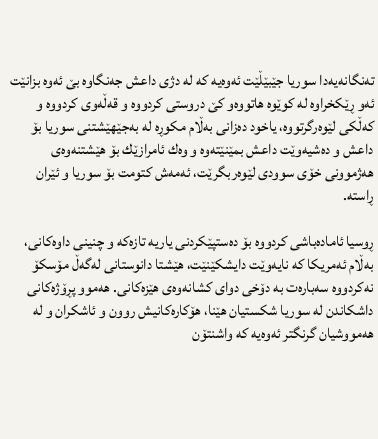ته‌نگانه‌یه‌دا سوریا جێبێڵێت ئه‌وه‌یه‌ كه‌ له‌ دژى داعش جه‌نگاوه‌ بێ ئه‌وه‌ بزانێت ئه‌و ڕێكخراوه‌ له‌ كوێوه‌ هاتووه‌و كێ دروستى كردووه‌ و قه‌ڵه‌وى كردووه‌ و كه‌ڵكى لێوه‌رگرتووه، یاخود ده‌زانى به‌ڵام مكوڕه‌ له‌ به‌جێهێشتنى سوریا بۆ داعش و ده‌شیه‌وێت داعش بمێنێته‌وه‌ و وه‌ك ئامرازێك بۆ هێشتنه‌وه‌ى هه‌ژموونى خۆى سوودى لێوه‌ربگرێت، ئه‌مه‌ش كتومت بۆ سوریا و ئێران ڕاسته‌.

ڕوسیا ئاماده‌باشى كردووه‌ بۆ ده‌ستپێكردنى یاریه‌ تازه‌كه‌ و چنینى داوه‌كانى، به‌ڵام ئه‌مریكا كه‌ نایه‌وێت دایشكێنێت، هێشتا دانوستانى له‌گه‌ڵ مۆسكۆ نه‌كردووه‌ سه‌باره‌ت به‌ دۆخى دواى كشانه‌وه‌ى هێزه‌كانى. هه‌موو پڕۆژه‌كانى داشكاندن له‌ سوریا شكستیان هێنا، هۆكاره‌كانیش روون و ئاشكران و له‌ هه‌مووشیان گرنگتر ئه‌وه‌یه‌ كه‌ واشنتۆن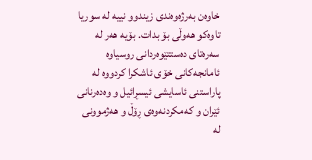خاوه‌ن به‌رژه‌وه‌ندى زیندوو نییه‌ له‌ سوریا تاوه‌كو هه‌وڵى بۆ بدات. بۆیه‌ هه‌ر له‌ سه‌ره‌تاى ده‌ستتێوه‌ردانى روسیاوه‌ ئامانجه‌كانى خۆى ئاشكرا كردووه‌ له‌ پاراستنى ئاسایشى ئیسڕائیل و وه‌ده‌رنانى ئێران و كه‌مكردنه‌وه‌ى ڕۆڵ و هه‌ژموونى له‌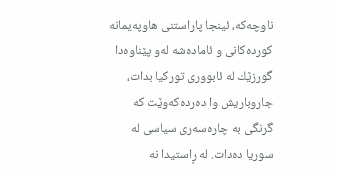ناوچه‌كه‌، ئینجا پاراستنى هاوپه‌یمانه‌ كورده‌كانى و ئاماده‌شه‌ له‌و پێناوه‌دا گورزێك له‌ ئابوورى توركیا بدات، جاروباریش وا ده‌رده‌كه‌وێت كه‌ گرنگى به‌ چاره‌سه‌رى سیاسى له‌ سوریا ده‌دات. له‌ ڕاستیدا نه‌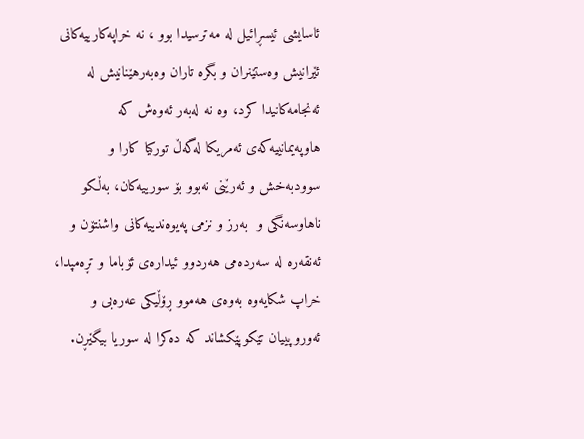ئاسایشى ئیسڕائیل له‌ مه‌ترسیدا بوو ، نه‌ خراپه‌كارییه‌كانى ئێرانیش وه‌ستێنران و بگره‌ تاران وه‌به‌رهێنانیش له‌ ئه‌نجامه‌كانیدا كرد، وه‌ نه‌ له‌به‌ر ئه‌وه‌ش كه‌ هاوپه‌یمانییه‌كه‌ى ئه‌مریكا له‌گه‌ڵ توركیا كارا و سوودبه‌خش و ئه‌رێنى نه‌بوو بۆ سورییه‌كان، به‌ڵكو ناهاوسه‌نگى و  به‌رز و نزمى په‌یوه‌ندییه‌كانى واشنتۆن و ئه‌نقه‌ره‌ له‌ سه‌رده‌مى هه‌ردوو ئیداره‌ى ئۆباما و تڕه‌مپدا، خراپ شكایه‌وه‌ به‌وه‌ى هه‌موو ڕۆڵیكى عه‌ره‌بى و ئه‌وروپییان تێكوپێكشاند كه‌ ده‌كرا له‌ سوریا بیگێڕن.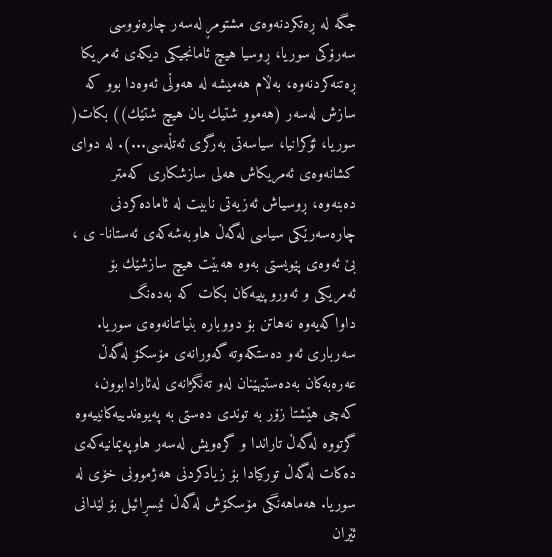جگه‌ له‌ ڕه‌تكردنه‌وه‌ى مشتومڕ له‌سه‌ر چاره‌نووسى سه‌رۆكى سوریا، ڕوسیا هیچ ئامانجیكى دیكه‌ى ئه‌مریكا ڕه‌تنه‌كردنه‌وه‌، به‌ڵام هه‌میشه‌ له‌ هه‌وڵى ئه‌وه‌دا بوو كه‌ سازش له‌سه‌ر (هه‌موو شتیك یان هیچ شتێك)) بكات( سوریا، ئۆكرانیا، سیاسه‌تى به‌رگرى ئه‌تڵه‌سى...). له‌ دواى كشانه‌وه‌ى ئه‌مریكاش هه‌لى سازشكارى كه‌متر ده‌بنه‌وه‌، ڕوسیاش ئه‌زیه‌تى نابیت له‌ ئاماده‌كردنى چاره‌سه‌رێكى سیاسى له‌گه‌ڵ هاوبه‌شه‌كه‌ى ئه‌ستانا- ى ، بێ ئه‌وه‌ى پێویستى به‌وه‌ هه‌بێت هیچ سازشێك بۆ  ئه‌مریكى و ئه‌وروپییه‌كان بكات كه‌ به‌ده‌نگ داواكه‌یه‌وه‌ نه‌هاتن بۆ دووباره‌ بنیاتنانه‌وه‌ى سوریا. سه‌ربارى ئه‌و ده‌ستكه‌وته‌ گه‌ورانه‌ى مۆسكۆ له‌گه‌ڵ عه‌ره‌به‌كان به‌ده‌ستیهێنان له‌و ته‌نگژانه‌ى له‌ئارادابوون، كه‌چى هێشتا زۆر به‌ توندى ده‌ستى به‌ په‌یوه‌ندییه‌كانییه‌وه‌ گرتووه‌ له‌گه‌ڵ تاراندا و گره‌ویش له‌سه‌ر هاوپه‌یمانیه‌كه‌ى ده‌كات له‌گه‌ڵ توركیادا بۆ زیادكردنى هه‌ژموونى خۆى له‌ سوریا. هه‌ماهه‌نگى مۆسكۆش له‌گه‌ڵ ئیسڕائیل بۆ لێدانى ئێران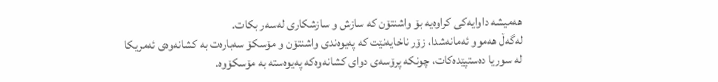هه‌میشه‌ داوایه‌كى كراوه‌یه‌ بۆ واشنتۆن كه‌ سازش و سازشكارى له‌سه‌ر بكات.
له‌گه‌ڵ هه‌موو ئه‌مانه‌شدا، زۆر ناخایه‌نێت كه‌ په‌یوه‌ندى واشنتۆن و مۆسكۆ سه‌باره‌ت به‌ كشانه‌وه‌ى ئه‌مریكا له‌ سوریا ده‌ستپێده‌كات، چونكه‌ پرۆسه‌ى دواى كشانه‌وه‌كه‌ په‌یوه‌سته‌ به‌ مۆسكۆوه‌.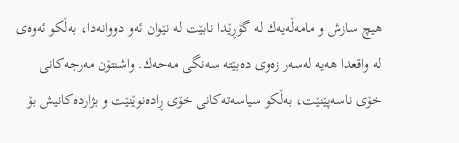هیچ سازش و مامه‌ڵه‌یه‌ك له‌ گۆڕێدا نابێت له‌ نێوان ئه‌و دووانه‌دا، به‌ڵكو ئه‌وه‌ى له‌ واقعدا هه‌یه‌ له‌سه‌ر زه‌وى ده‌بێته‌ سه‌نگى مه‌حه‌ك. واشنتۆن مه‌رجه‌كانى خۆى ناسه‌پێنێت، به‌ڵكو سیاسه‌ته‌كانى خۆى ڕاده‌نوێنێت و بژارده‌كانیش بۆ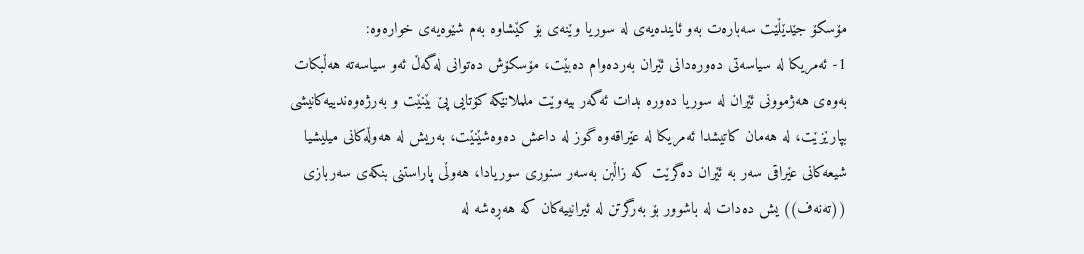مۆسكۆ جێدێڵێت سه‌باره‌ت به‌و ئاینده‌یه‌ى له‌ سوریا وێنه‌ى بۆ كێشاوه‌ به‌م شێوه‌یه‌ى خواره‌وه‌:
1- ئه‌مریكا له‌ سیاسه‌تى ده‌وره‌دانى ئێران به‌رده‌وام ده‌بێت، مۆسكۆش ده‌توانى له‌گه‌ڵ ئه‌و سیاسه‌ته‌ هه‌ڵبكات به‌وه‌ى هه‌ژموونى ئێران له‌ سوریا ده‌وره‌ بدات ئه‌گه‌ر بیه‌وێت ململانێكه‌ كۆتایى پێ بێنێت و به‌رژه‌وه‌ندییه‌كانیشى بپارێزێت، له‌ هه‌مان كاتیشدا ئه‌مریكا له‌ عێراقه‌وه‌ گوز له‌ داعش ده‌وه‌شێنێت، به‌ریش له‌ هه‌وڵه‌كانى میلیشیا شیعه‌كانى عێراقى سه‌ر به‌ ئێران ده‌گرێت كه‌ زاڵبن به‌سه‌ر سنورى سوریادا، هه‌وڵى پاراستنى بنكه‌ى سه‌ربازى ((ته‌نه‌ف)) یش ده‌دات له‌ باشوور بۆ به‌رگرتن له‌ ئیرانییه‌كان كه‌ هه‌ڕه‌شه‌ له‌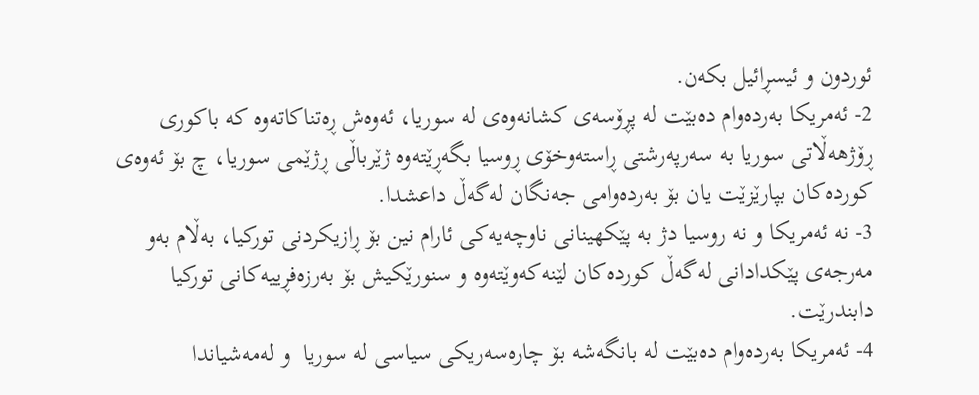ئو‌ردون و ئیسڕائیل بكه‌ن.
2- ئه‌مریكا به‌رده‌وام ده‌بێت له‌ پڕۆسه‌ى كشانه‌وه‌ى له‌ سوریا، ئه‌وه‌ش ڕه‌تناكاته‌وه‌ كه‌ باكورى ڕۆژهه‌ڵاتى سوریا به‌ سه‌رپه‌رشتى ڕاسته‌وخۆى ڕوسیا بگه‌ڕێته‌وه‌ ژێرباڵى ڕژێمى سوریا، چ بۆ ئه‌وه‌ى كورده‌كان بپارێزێت یان بۆ به‌رده‌وامى جه‌نگان له‌گه‌ڵ داعشدا.
3- نه‌ ئه‌مریكا و نه‌ روسیا دژ به‌ پێكهینانى ناوچه‌یه‌كى ئارام نین بۆ ڕازیكردنى توركیا، به‌ڵام به‌و مه‌رجه‌ى پێكدادانى له‌گه‌ڵ كورده‌كان لێنه‌كه‌وێته‌وه‌ و سنورێكیش بۆ به‌رزه‌فڕییه‌كانى توركیا دابندرێت.
4- ئه‌مریكا به‌رده‌وام ده‌بێت له‌ بانگه‌شه‌ بۆ چاره‌سه‌ریكى سیاسى له‌ سوریا  و له‌مه‌شیاندا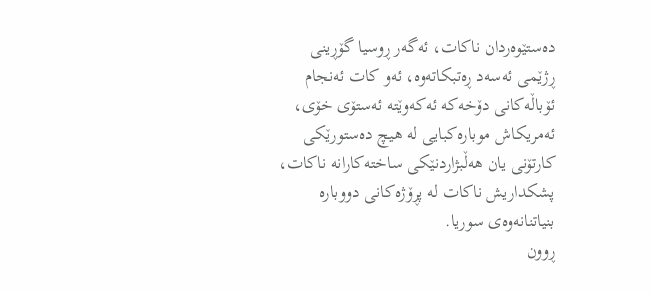ده‌ستێوه‌ردان ناكات، ئه‌گه‌ر ڕوسیا گۆڕینى ڕژێمى ئه‌سه‌د ڕه‌تبكاته‌وه‌، ئه‌و كات ئه‌نجام ئۆباڵه‌كانى دۆخه‌كه‌ ئه‌كه‌وێته‌ ئه‌ستۆى خۆى، ئه‌مریكاش موباره‌كبایى له‌ هیچ ده‌ستورێكى كارتۆنى یان هه‌ڵبژاردنێكى ساخته‌كارانه‌ ناكات، پشكداریش ناكات له‌ پڕۆژه‌كانى دووباره‌ بنیاتنانه‌وه‌ى سوریا.
ڕوون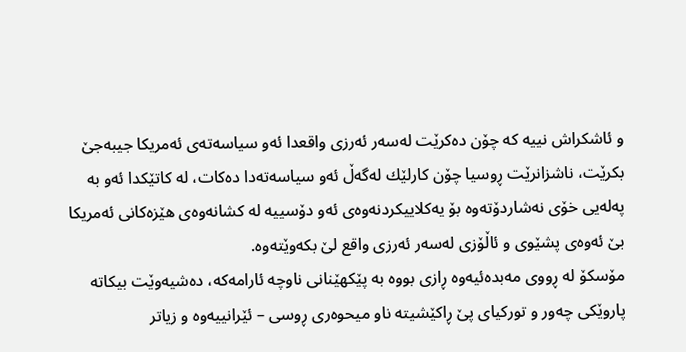و ئاشكراش نییه‌ كه‌ چۆن ده‌كرێت له‌سه‌ر ئه‌رزى واقعدا ئه‌و سیاسه‌ته‌ى ئه‌مریكا جیبه‌جێ بكرێت، ناشزانرێت ڕوسیا چۆن كارلێك له‌گه‌ڵ ئه‌و سیاسه‌ته‌دا ده‌كات، له‌ كاتێكدا ئه‌و به‌ په‌له‌یى خۆى نه‌شاردۆته‌وه‌ بۆ یه‌كلاییكردنه‌وه‌ى ئه‌و دۆسییه‌ له‌ كشانه‌وه‌ى هێزه‌كانى ئه‌مریكا بێ ئه‌وه‌ى پشێوى و ئاڵۆزى له‌سه‌ر ئه‌رزى واقع لێ بكه‌وێته‌وه‌.
مۆسكۆ له‌ ڕووى مه‌بده‌ئیه‌وه‌ ڕازى بووه‌ به‌ پێكهێنانى ناوچه‌ ئارامه‌كه‌، ده‌شیه‌وێت بیكاته‌ پاروێكى چه‌ور و توركیاى پێ ڕاكێشیته‌ ناو میحوه‌رى ڕوسى – ئێرانییه‌وه‌ و زیاتر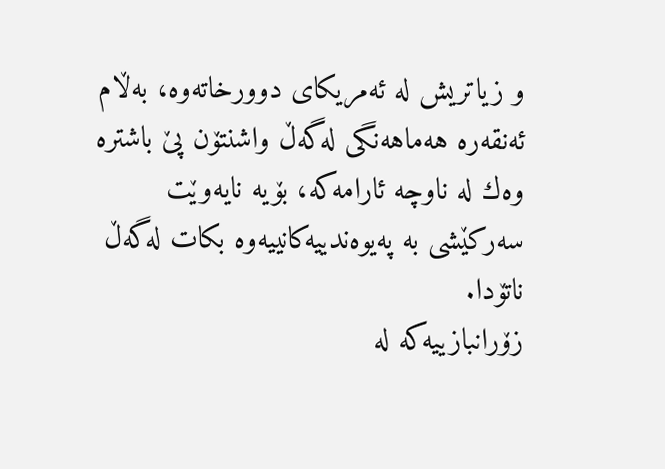و زیاتریش له‌ ئه‌مریكاى دوورخاته‌وه‌، به‌ڵام ئه‌نقه‌ره‌ هه‌ماهه‌نگى له‌گه‌ڵ واشنتۆن پێ باشتره‌ وه‌ك له‌ ناوچه‌ ئارامه‌كه‌، بۆیه‌ نایه‌وێت سه‌ركێشى به‌ په‌یوه‌ندییه‌كانییه‌وه‌ بكات له‌گه‌ڵ ناتۆدا.
زۆرانبازییه‌كه‌ له‌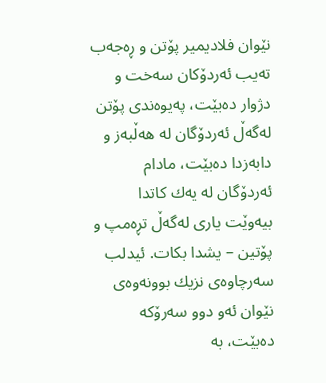نێوان فلادیمیر پۆتن و ڕه‌جه‌ب ته‌یب ئه‌ردۆكان سه‌خت و دژوار ده‌بێت، په‌یوه‌ندى پۆتن له‌گه‌ڵ ئه‌ردۆگان له‌ هه‌ڵبه‌ز و دابه‌زدا ده‌بێت، مادام ئه‌ردۆگان له‌ یه‌ك كاتدا بیه‌وێت یارى له‌گه‌ڵ تڕه‌مپ و پۆتین – یشدا بكات. ئیدلب سه‌رچاوه‌ى نزیك بوونه‌وه‌ى نێوان ئه‌و دوو سه‌رۆكه‌ ده‌بێت، به‌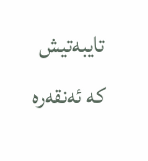تایبه‌تیش كه‌ ئه‌نقه‌ره‌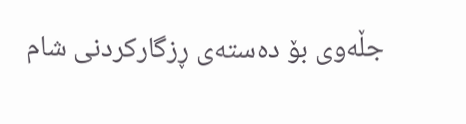جڵه‌وى بۆ ده‌سته‌ى ڕزگاركردنى شام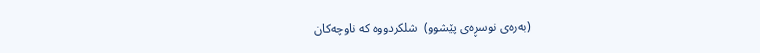(به‌ره‌ى نوسڕه‌ى پێشوو)  شلكردووه‌ كه‌ ناوچه‌كان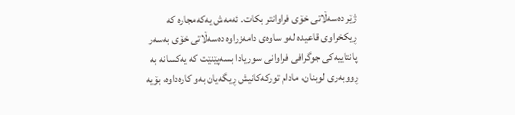ژێر ده‌سه‌ڵاتى خۆى فراوانتر بكات. ئه‌مه‌ش‌ یه‌كه‌مجاره‌ كه‌ ڕیكخراوى قاعیده‌ له‌و ساوه‌ى دامه‌زراوه‌ ده‌سه‌ڵاتى خۆى به‌سه‌ر پانتاییه‌كى جوگرافى فراوانى سوریادا بسه‌پێنێت كه‌ یه‌كسانه‌ به‌ ڕووبه‌رى لوبنان، مادام توركه‌كانیش ڕیگه‌یان به‌و كاره‌داوه‌، بۆیه‌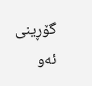گۆڕینى ئه‌و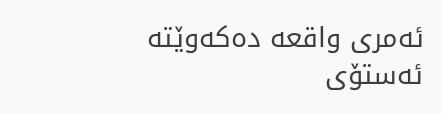ئه‌مرى واقعه‌ ده‌كه‌وێته‌ ئه‌ستۆى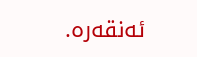ئه‌نقه‌ره‌.